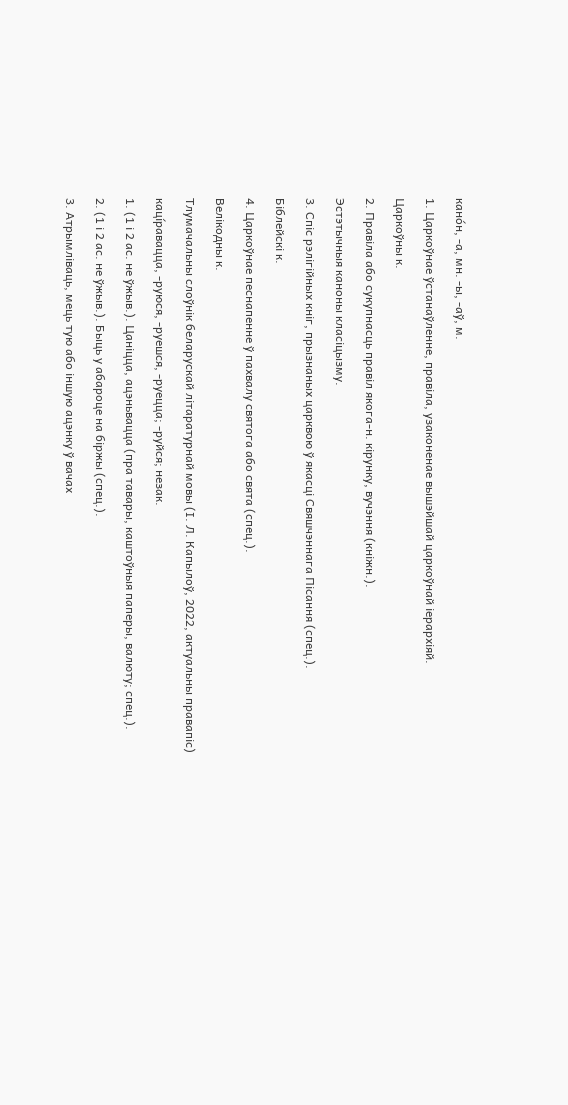кано́н, -а, мн. -ы, -аў, м.

1. Царкоўнае ўстанаўленне, правіла, узаконенае вышэйшай царкоўнай іерархіяй.

Царкоўны к.

2. Правіла або сукупнасць правіл якога-н. кірунку, вучэння (кніжн.).

Эстэтычныя каноны класіцызму.

3. Спіс рэлігійных кніг, прызнаных царквою ў якасці Свяшчэннага Пісання (спец.).

Біблейскі к.

4. Царкоўнае песнапенне ў пахвалу святога або свята (спец.).

Велікодны к.

Тлумачальны слоўнік беларускай літаратурнай мовы (І. Л. Капылоў, 2022, актуальны правапіс)

каці́равацца, -руюся, -руешся, -руецца; -руйся; незак.

1. (1 і 2 ас. не ўжыв.). Цаніцца, ацэньвацца (пра тавары, каштоўныя паперы, валюту; спец.).

2. (1 і 2 ас. не ўжыв.). Быць у абароце на біржы (спец.).

3. Атрымліваць, мець тую або іншую ацэнку ў вачах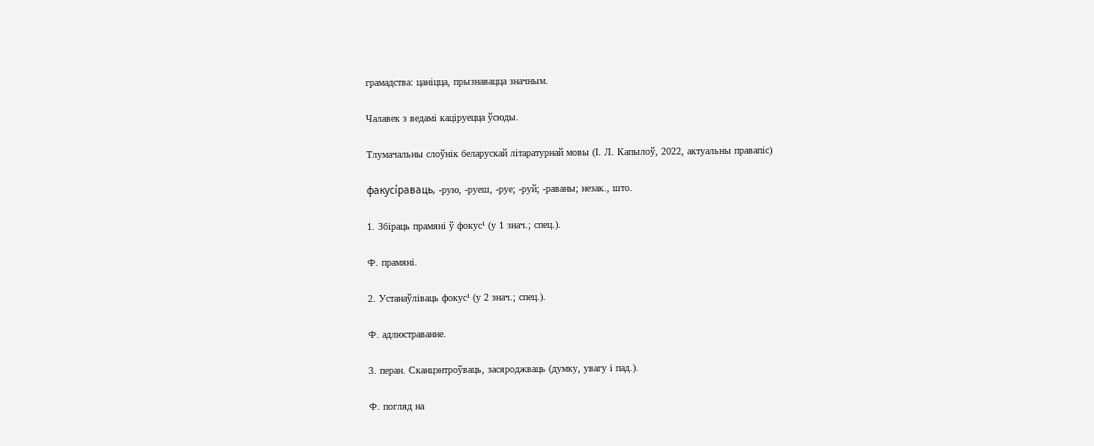грамадства: цаніцца, прызнавацца значным.

Чалавек з ведамі каціруецца ўсюды.

Тлумачальны слоўнік беларускай літаратурнай мовы (І. Л. Капылоў, 2022, актуальны правапіс)

факусі́раваць, -рую, -руеш, -руе; -руй; -раваны; незак., што.

1. Збіраць прамяні ў фокус¹ (у 1 знач.; спец.).

Ф. прамяні.

2. Устанаўліваць фокус¹ (у 2 знач.; спец.).

Ф. адлюстраванне.

3. перан. Сканцэнтроўваць, засяроджваць (думку, увагу і пад.).

Ф. погляд на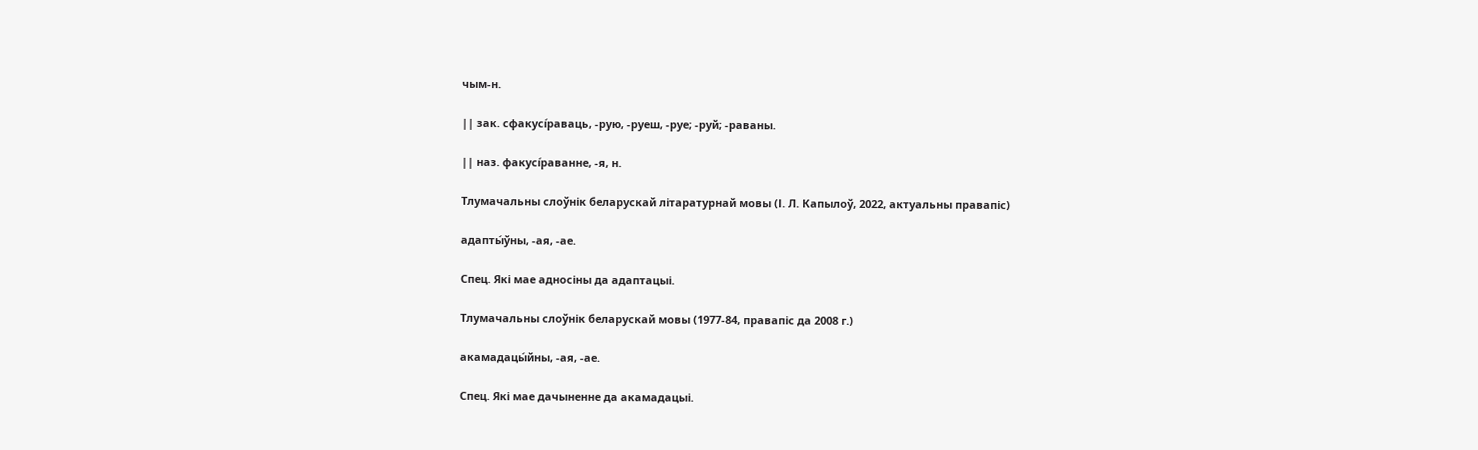чым-н.

|| зак. сфакусі́раваць, -рую, -руеш, -руе; -руй; -раваны.

|| наз. факусі́раванне, -я, н.

Тлумачальны слоўнік беларускай літаратурнай мовы (І. Л. Капылоў, 2022, актуальны правапіс)

адапты́ўны, ‑ая, ‑ае.

Спец. Які мае адносіны да адаптацыі.

Тлумачальны слоўнік беларускай мовы (1977-84, правапіс да 2008 г.)

акамадацы́йны, ‑ая, ‑ае.

Спец. Які мае дачыненне да акамадацыі.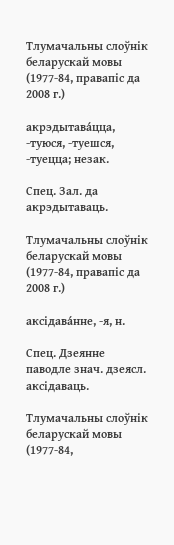Тлумачальны слоўнік беларускай мовы (1977-84, правапіс да 2008 г.)

акрэдытава́цца, ‑туюся, ‑туешся, ‑туецца; незак.

Спец. Зал. да акрэдытаваць.

Тлумачальны слоўнік беларускай мовы (1977-84, правапіс да 2008 г.)

аксідава́нне, ‑я, н.

Спец. Дзеянне паводле знач. дзеясл. аксідаваць.

Тлумачальны слоўнік беларускай мовы (1977-84,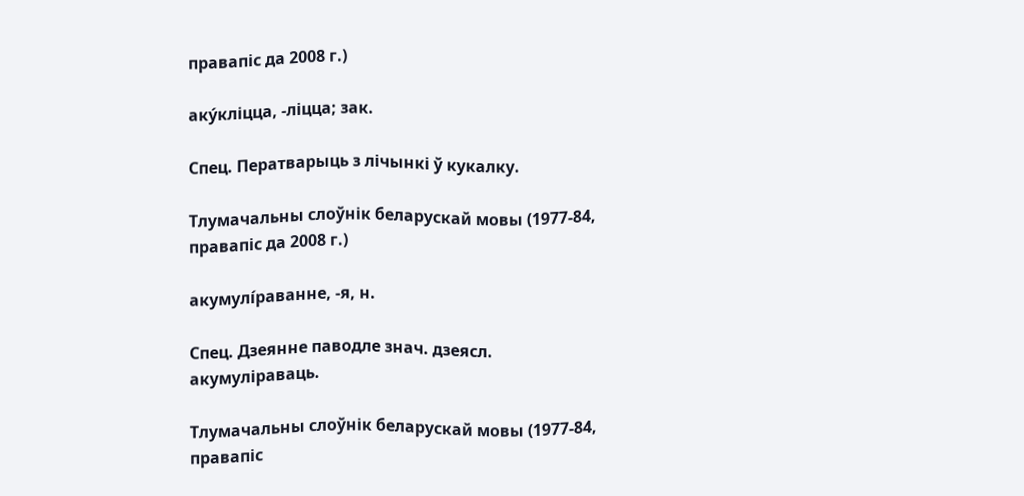правапіс да 2008 г.)

аку́кліцца, ‑ліцца; зак.

Спец. Ператварыць з лічынкі ў кукалку.

Тлумачальны слоўнік беларускай мовы (1977-84, правапіс да 2008 г.)

акумулі́раванне, ‑я, н.

Спец. Дзеянне паводле знач. дзеясл. акумуліраваць.

Тлумачальны слоўнік беларускай мовы (1977-84, правапіс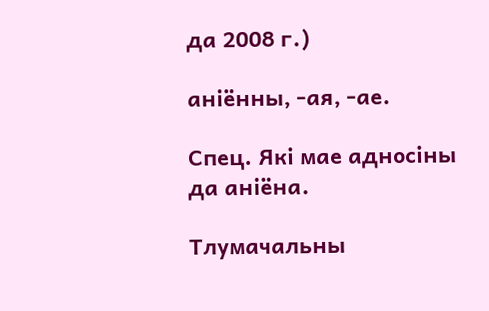да 2008 г.)

аніённы, ‑ая, ‑ае.

Спец. Які мае адносіны да аніёна.

Тлумачальны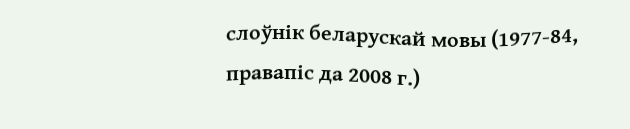слоўнік беларускай мовы (1977-84, правапіс да 2008 г.)